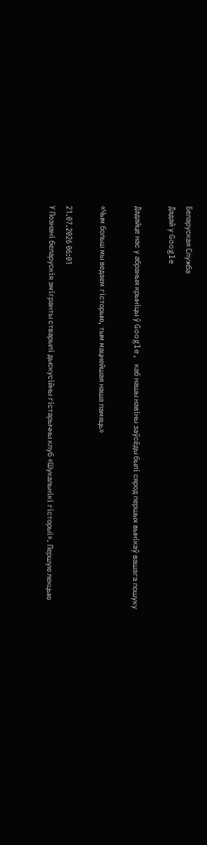Беларуская Служба
Дадай у Google

Дадайце нас у абраныя крыніцы ў Google, каб нашы навіны заўсёды былі сярод першых вынікаў вашага пошуку

«Чым больш мы ведаем гісторыю, тым мацнейшая наша памяць»

21.07.2026 06:01
У Познані беларускія эмігранты стварылі дыскусійны гістарычны клуб «Шукальнікі гісторыі». Першую лекцыю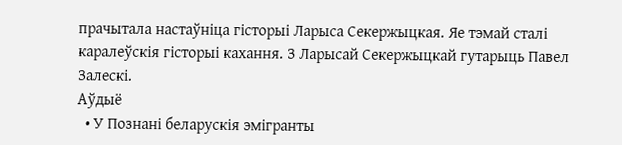прачытала настаўніца гісторыі Ларыса Секержыцкая. Яе тэмай сталі каралеўскія гісторыі кахання. З Ларысай Секержыцкай гутарыць Павел Залескі.
Аўдыё
  • У Познані беларускія эмігранты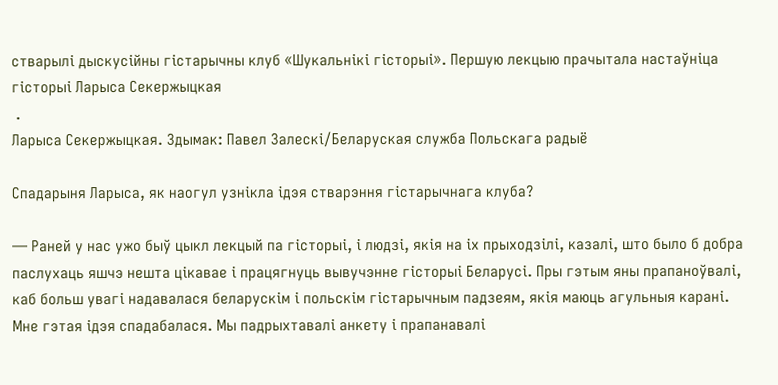стварылі дыскусійны гістарычны клуб «Шукальнікі гісторыі». Першую лекцыю прачытала настаўніца гісторыі Ларыса Секержыцкая
 .
Ларыса Секержыцкая. Здымак: Павел Залескі/Беларуская служба Польскага радыё

Спадарыня Ларыса, як наогул узнікла ідэя стварэння гістарычнага клуба?

— Раней у нас ужо быў цыкл лекцый па гісторыі, і людзі, якія на іх прыходзілі, казалі, што было б добра паслухаць яшчэ нешта цікавае і працягнуць вывучэнне гісторыі Беларусі. Пры гэтым яны прапаноўвалі, каб больш увагі надавалася беларускім і польскім гістарычным падзеям, якія маюць агульныя карані. Мне гэтая ідэя спадабалася. Мы падрыхтавалі анкету і прапанавалі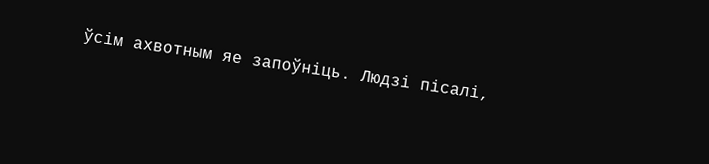ўсім ахвотным яе запоўніць. Людзі пісалі,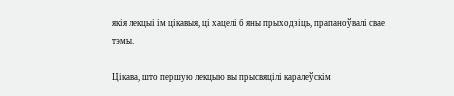якія лекцыі ім цікавыя, ці хацелі б яны прыходзіць, прапаноўвалі свае тэмы.

Цікава, што першую лекцыю вы прысвяцілі каралеўскім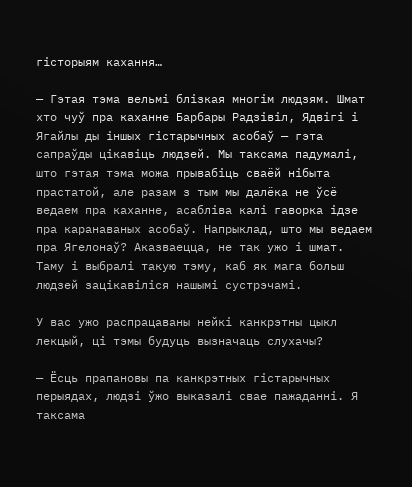гісторыям кахання…

— Гэтая тэма вельмі блізкая многім людзям. Шмат хто чуў пра каханне Барбары Радзівіл, Ядвігі і Ягайлы ды іншых гістарычных асобаў — гэта сапраўды цікавіць людзей. Мы таксама падумалі, што гэтая тэма можа прывабіць сваёй нібыта прастатой, але разам з тым мы далёка не ўсё ведаем пра каханне, асабліва калі гаворка ідзе пра каранаваных асобаў. Напрыклад, што мы ведаем пра Ягелонаў? Аказваецца, не так ужо і шмат. Таму і выбралі такую тэму, каб як мага больш людзей зацікавіліся нашымі сустрэчамі.

У вас ужо распрацаваны нейкі канкрэтны цыкл лекцый, ці тэмы будуць вызначаць слухачы?

— Ёсць прапановы па канкрэтных гістарычных перыядах, людзі ўжо выказалі свае пажаданні. Я таксама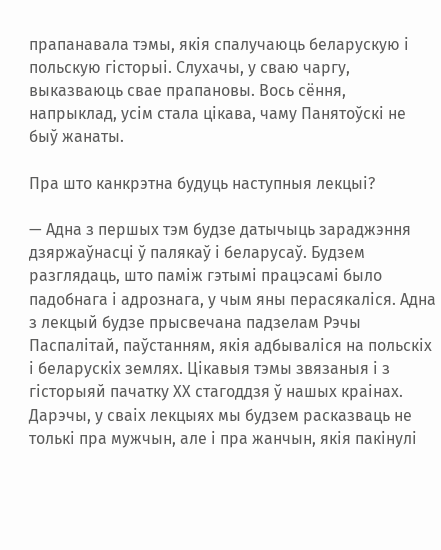прапанавала тэмы, якія спалучаюць беларускую і польскую гісторыі. Слухачы, у сваю чаргу, выказваюць свае прапановы. Вось сёння, напрыклад, усім стала цікава, чаму Панятоўскі не быў жанаты.

Пра што канкрэтна будуць наступныя лекцыі?

— Адна з першых тэм будзе датычыць зараджэння дзяржаўнасці ў палякаў і беларусаў. Будзем разглядаць, што паміж гэтымі працэсамі было падобнага і адрознага, у чым яны перасякаліся. Адна з лекцый будзе прысвечана падзелам Рэчы Паспалітай, паўстанням, якія адбываліся на польскіх і беларускіх землях. Цікавыя тэмы звязаныя і з гісторыяй пачатку ХХ стагоддзя ў нашых краінах. Дарэчы, у сваіх лекцыях мы будзем расказваць не толькі пра мужчын, але і пра жанчын, якія пакінулі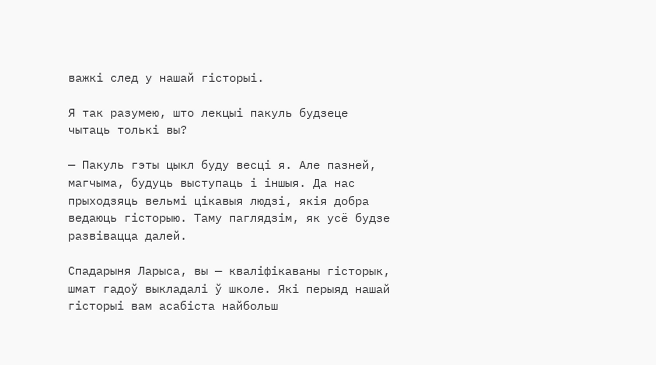важкі след у нашай гісторыі.

Я так разумею, што лекцыі пакуль будзеце чытаць толькі вы?

— Пакуль гэты цыкл буду весці я. Але пазней, магчыма, будуць выступаць і іншыя. Да нас прыходзяць вельмі цікавыя людзі, якія добра ведаюць гісторыю. Таму паглядзім, як усё будзе развівацца далей.

Спадарыня Ларыса, вы — кваліфікаваны гісторык, шмат гадоў выкладалі ў школе. Які перыяд нашай гісторыі вам асабіста найбольш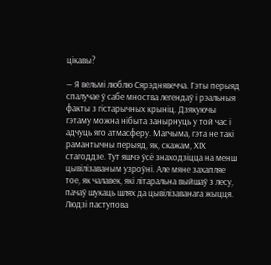цікавы?

— Я вельмі люблю Сярэднявечча. Гэты перыяд спалучае ў сабе мноства легендаў і рэальныя факты з гістарычных крыніц. Дзякуючы гэтаму можна нібыта занырнуць у той час і адчуць яго атмасферу. Магчыма, гэта не такі рамантычны перыяд, як, скажам, ХІХ стагоддзе. Тут яшчэ ўсё знаходзіцца на менш цывілізаваным узроўні. Але мяне захапляе тое, як чалавек, які літаральна выйшаў з лесу, пачаў шукаць шлях да цывілізаванага жыцця. Людзі паступова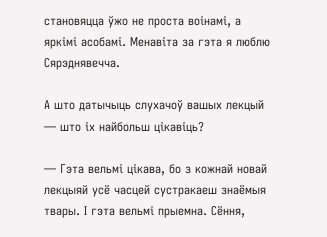становяцца ўжо не проста воінамі, а яркімі асобамі. Менавіта за гэта я люблю Сярэднявечча.

А што датычыць слухачоў вашых лекцый — што іх найбольш цікавіць?

— Гэта вельмі цікава, бо з кожнай новай лекцыяй усё часцей сустракаеш знаёмыя твары. І гэта вельмі прыемна. Сёння,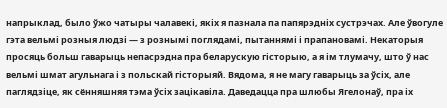напрыклад, было ўжо чатыры чалавекі, якіх я пазнала па папярэдніх сустрэчах. Але ўвогуле гэта вельмі розныя людзі — з рознымі поглядамі, пытаннямі і прапановамі. Некаторыя просяць больш гаварыць непасрэдна пра беларускую гісторыю, а я ім тлумачу, што ў нас вельмі шмат агульнага і з польскай гісторыяй. Вядома, я не магу гаварыць за ўсіх, але паглядзіце, як сённяшняя тэма ўсіх зацікавіла. Даведацца пра шлюбы Ягелонаў, пра іх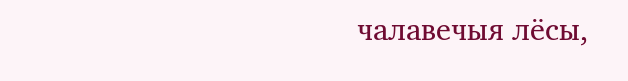чалавечыя лёсы,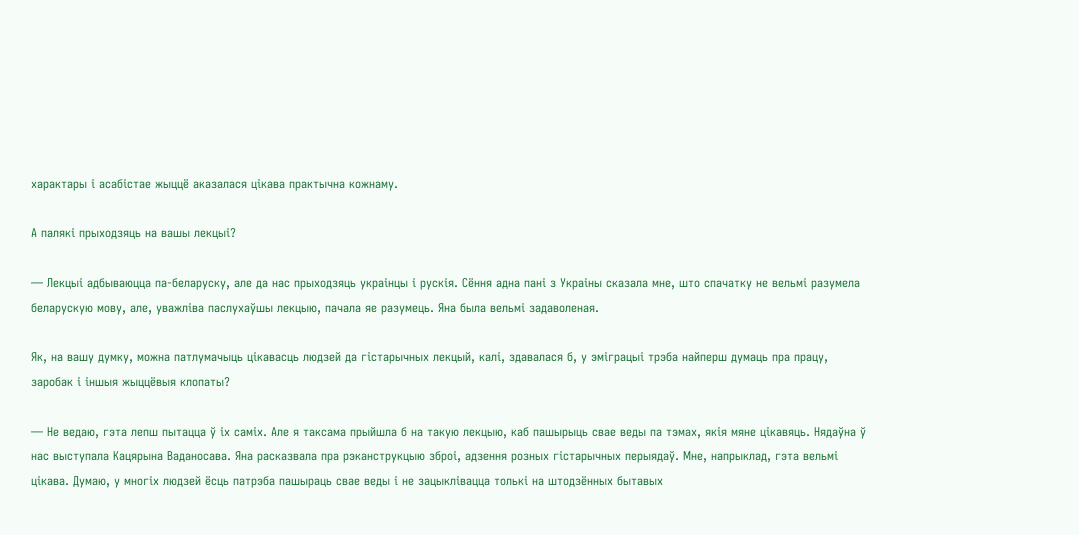характары і асабістае жыццё аказалася цікава практычна кожнаму.

А палякі прыходзяць на вашы лекцыі?

— Лекцыі адбываюцца па-беларуску, але да нас прыходзяць украінцы і рускія. Сёння адна пані з Украіны сказала мне, што спачатку не вельмі разумела беларускую мову, але, уважліва паслухаўшы лекцыю, пачала яе разумець. Яна была вельмі задаволеная.

Як, на вашу думку, можна патлумачыць цікавасць людзей да гістарычных лекцый, калі, здавалася б, у эміграцыі трэба найперш думаць пра працу, заробак і іншыя жыццёвыя клопаты?

— Не ведаю, гэта лепш пытацца ў іх саміх. Але я таксама прыйшла б на такую лекцыю, каб пашырыць свае веды па тэмах, якія мяне цікавяць. Нядаўна ў нас выступала Кацярына Ваданосава. Яна расказвала пра рэканструкцыю зброі, адзення розных гістарычных перыядаў. Мне, напрыклад, гэта вельмі цікава. Думаю, у многіх людзей ёсць патрэба пашыраць свае веды і не зацыклівацца толькі на штодзённых бытавых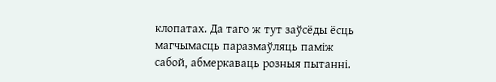клопатах. Да таго ж тут заўсёды ёсць магчымасць паразмаўляць паміж сабой, абмеркаваць розныя пытанні.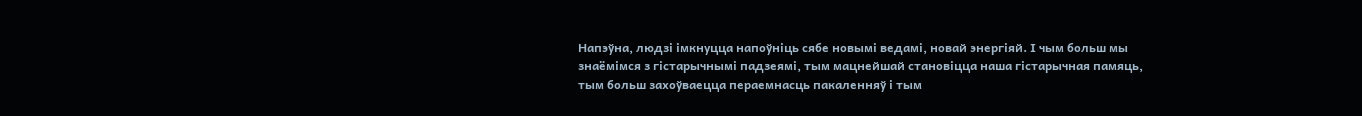Напэўна, людзі імкнуцца напоўніць сябе новымі ведамі, новай энергіяй. І чым больш мы знаёмімся з гістарычнымі падзеямі, тым мацнейшай становіцца наша гістарычная памяць, тым больш захоўваецца пераемнасць пакаленняў і тым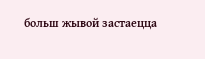больш жывой застаецца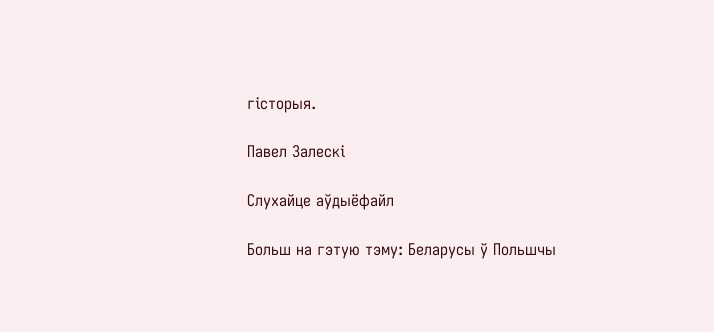гісторыя.

Павел Залескі

Слухайце аўдыёфайл

Больш на гэтую тэму: Беларусы ў Польшчы